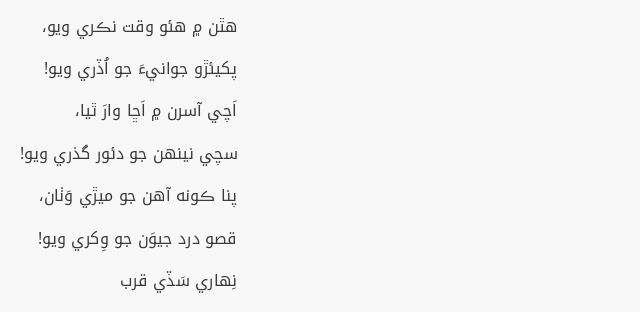هٿن ۾ هئو وقت نڪري ويو،
پکيئڙو جوانيءَ جو اُڏري ويو!
اَچي آسرن ۾ اَڇا وارَ ٿيا،
سچي نينهن جو دئور گذري ويو!
پنا ڪونه آهن جو ميڙي وَٺان،
قصو درد جيوَن جو وِکري ويو!
نِهاري سَڏي قرب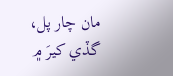مان چار پل،
گڏي کيرَ ۾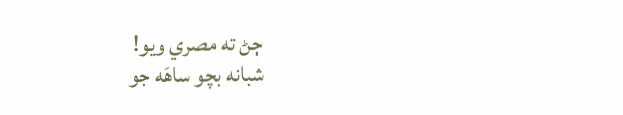ڄڻ ته مصري ويو!
شبانه بچو ساهَه جو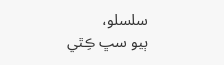سلسلو،
ٻيو سڀ ڪِٿي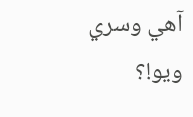آهي وسري ويو!؟